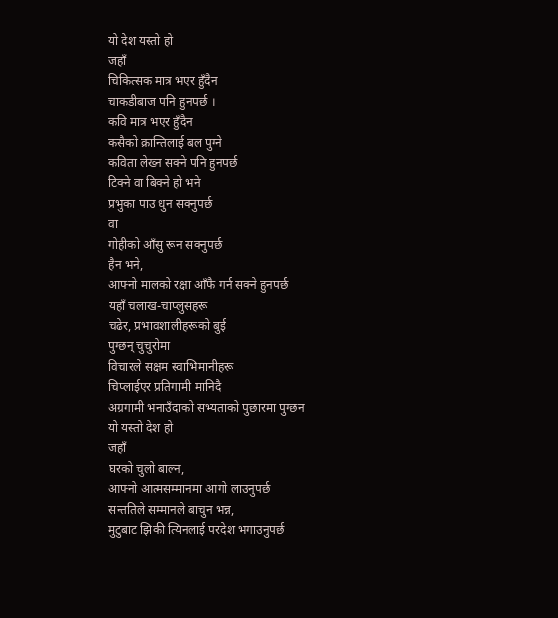यो देश यस्तो हो
जहाँ
चिकित्सक मात्र भएर हुँदैन
चाकडीबाज पनि हुनपर्छ ।
कवि मात्र भएर हुँदैन
कसैको क्रान्तिलाई बल पुग्ने
कविता लेख्न सक्ने पनि हुनपर्छ
टिक्ने वा बिक्ने हो भने
प्रभुका पाउ धुन सक्नुपर्छ
वा
गोहीको आँसु रून सक्नुपर्छ
हैन भने,
आफ्नो मालको रक्षा आँफै गर्न सक्ने हुनपर्छ
यहाँ चलाख-चाप्लुसहरू
चढेर, प्रभावशालीहरूको बुई
पुग्छन् चुचुरोमा
विचारले सक्षम स्वाभिमानीहरू
चिप्लाईएर प्रतिगामी मानिदै
अग्रगामी भनाउँदाको सभ्यताको पुछारमा पुग्छन
यो यस्तो देश हो
जहाँ
घरको चुलो बाल्न,
आफ्नो आत्मसम्मानमा आगो लाउनुपर्छ
सन्ततिले सम्मानले बाचुन भन्न,
मुटुबाट झिकी त्यिनलाई परदेश भगाउनुपर्छ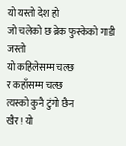यो यस्तो देश हो
जो चलेको छ ब्रेक फुस्केको गाडी जस्तो
यो कहिलेसम्म चल्छ
र कहाँसम्म चल्छ
त्यस्को कुनै टुंगो छैन
खैर! यो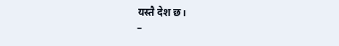यस्तै देश छ।
–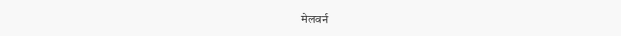मेलवर्न